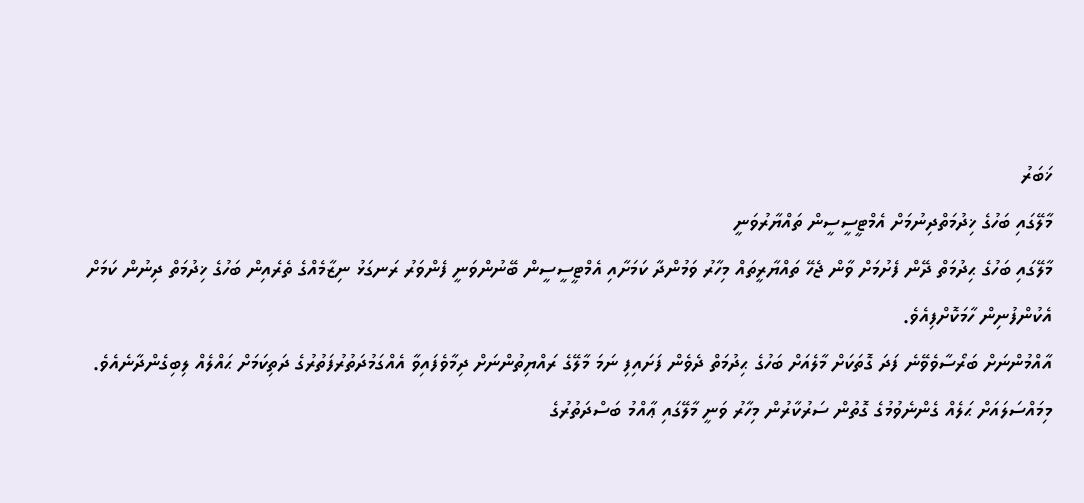ޚަބަރު
މާލޭގައި ބަހުގެ ޚިދުމަތްދިނުމަށް އެމްޓީސީސީން ތައްޔާރުވަނީ
މާލޭގައި ބަހުގެ ޙިދުމަތް ދޭން ފެށުމަށް ވާން ޖެހޭ ތައްޔާރީތައް މިހާރު ވަމުންދާ ކަމަށާއި އެމްޓީސީސީން ބޭނުންވަނީ ފެންވަރު ރަނގަޅު ނިޒާމެއްގެ ތެރެއިން ބަހުގެ ޚިދުމަތް ދިނުން ކަމަށް އެކުންފުނިން ހާމަކޮށްފިއެވެ.
އާއްމުންނަށް ބަރޯސާވެވޭނެ ފަދަ ގޮތަކަށް މާލެއަށް ބަހުގެ ޙިދުމަތް ދެވެން ފަށައިފި ނަމަ މާލޭގެ ރައްޔިތުންނަށް ދިމާވެފައިވާ އެއްގަމުދަތުރުފަތުރުގެ ދަތިކަމަށް ޙައްލެއް ލިބިގެންދާނެއެވެ. މިމައްސަލައަށް ޙަލެއް ގެންނެވުމުގެ ގޮތުން ސަރުކާރުން މިހާރު ވަނީ މާލޭގައި ޢާއްމު ބަސްދަތުރުގެ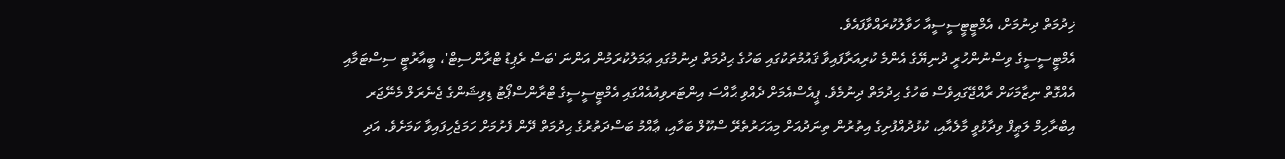ޚިދުމަތް ދިނުމަށް، އެމްޓީޓީސީސީއާ ހަވާލުކުރައްވާފައެވެ.
އެމްޓީސީސީގެ ވިސްނުންހުރީ ދުނިޔޭގެ އެންމެ ކުރިއަރާފައިވާ ޤައުމުތަކުގައި ބަހުގެ ޙިދުމަތް ދިނުމުގައި ޢަމަލުކުރަމުން އަންނަ 'ބަސް ރެޕިޑު ޓްރާންސިޓް'، ބީއާރުޓީ ސިސްޓަމާއި އެއްގޮތް ނިޒާމަކަށް ރާއްޖޭގައިވެސް ބަހުގެ ޙިދުމަތް ދިނުމެވެ. ޕީއެސްއެމަށް ދެއްވި ޙާއްސަ އިންޓަރވިއުއެއްގައި އެމްޓީސީސީގެ ޓްރާންސްޕޯޓު ޑިވިޝަންގެ ޖެނެރަލް މެނޭޖަރ އިބްރާހިމް ލަޠީފް ވިދާޅުވީ މާލެއާއި، ކުޅުދުއްފުށިގެ އިތުރުން ތިނަދުއަށް މިއަހަރުތެރޭ ސްކޫލް ބަހާއި، ޢާއްމު ބަސްދަތުރުގެ ޙިދުމަތް ދޭން ފެށުމަށް ހަމަޖެހިފައިވާ ކަމަށެވެ. އަދި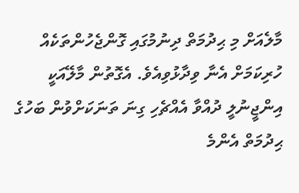މާލެއަށް މި ޙިދުމަތް ދިނުމުގައި ގޮންޖެހުންތަކެއް ހުރިކަމަށް އެނާ ވިދާޅުވިއެވެ. އެގޮތުން މާލޭއަކީ އިންޖީނުލީ ދުއްވާ އެއްޗެހި ގިނަ ތަނަކަށްވުން ބަހުގެ ޙިދުމަތް އެންމެ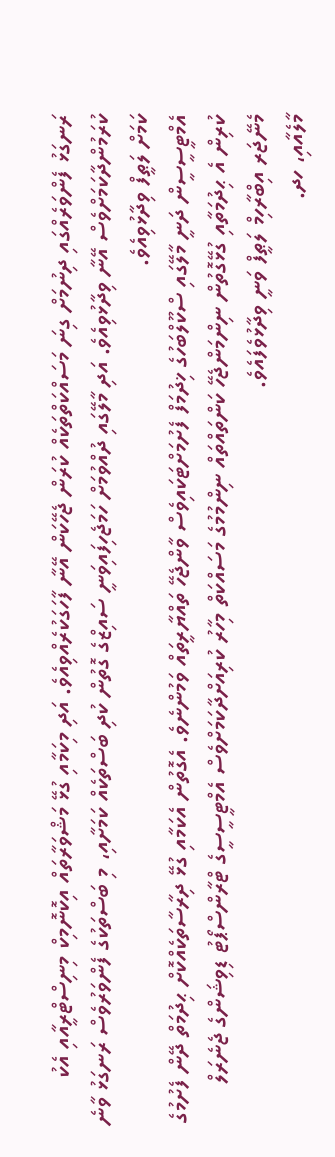ރަނގަޅު ފެންވަރެއްގައި ދިނުމަށް ގިނަ މަސައްކަތްތަކެއް ކުރަން ޖެހޭކަން އޭނާ ފާހަގަކުރެއްވިއެވެ. އަދި މިކަމާއި ގުޅޭ މަޝްވަރާތައް އިކޮނޮމިކް މިނިސްޓްރީއާއި އެކު ކުރަމުންދާކަމަށްވެސް އޭނާ ވިދާޅުވިއެވެ. އަދި މާލޭގައި ދުއްވުމަށް ހަމަޖެހިފައިވަނީ ސައިޒްގެ ގޮތުން ކުދި ބަސްތަކެއް ކަމަށާއި، މި ބަސްތަކުގެ ފެންވަރުވެސް ރަނގަޅު ވާނެ ކަމަށް ލަޠީފް ވިދާޅުވިއެވެ.
އެމްޓީސީސީން ދަނީ މާލޭގައި ސްކޫލްބަހުގެ ޚިދުމަފް ފެށުމަށްޓަކައިވެސް ވާންޖެހޭ ތައްޔާރީތައް ވަމުންނެވެ. އެގޮތުން އެކަމާއި ގުޅޭ ދިރާސާތަކެއްކޮށް ޙިދުމަތް ދޭން ފެށުމުގެ ކުރިން އެ ޙިދުމަތާއި ގުޅޭގޮތުން ނިންމަންޖެހޭ ކަންތައްތައް ނިންމުމުގެ މަސައްކަތް މިހާރު ކުރިއަށްދާކަމަށްވެސް އެމްޓީސީސީގެ ޓްރާންސްޕޯޓު ޑިވިޝަންގެ ޖެނެރަލް މެނޭޖަރ އިބްރާހިމް ލަޠީފް ވަނީ ވިދާޅުވެފައެވެ.
މާލެއާއި، ހދ.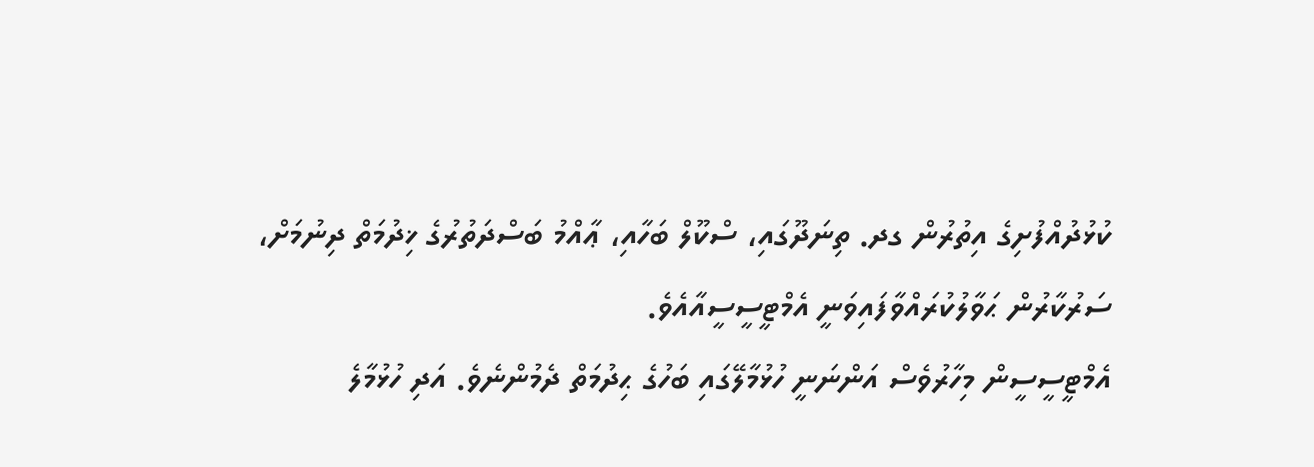ކުޅުދުއްފުށިގެ އިތުރުން ގދ. ތިނަދޫގައި، ސްކޫލް ބަހާއި، ޢާއްމު ބަސްދަތުރުގެ ޚިދުމަތް ދިނުމަށް، ސަރުކާރުން ޙަވާލުކުރައްވާފައިވަނީ އެމްޓީސީސީއާއެވެ.
އެމްޓީސީސީން މިހާރުވެސް އަންނަނީ ހުޅުމާލޭގައި ބަހުގެ ޙިދުމަތް ދެމުންނެވެ. އަދި ހުޅުމާލެ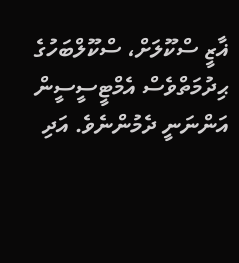ޣާޒީ ސްކޫލަށް، ސްކޫލްބަހުގެ ޙިދުމަތްވެސް އެމްޓީސީސީން އަންނަނީ ދެމުންނެވެ. އަދި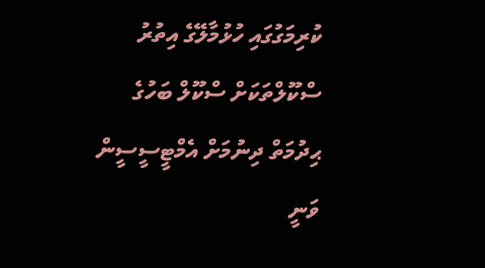ކުރިމަގުގައި ހުޅުމާލޭގެ އިތުރު ސްކޫލްތަކަށް ސްކޫލް ބަހުގެ ޙިދުމަތް ދިނުމަށް އެމްޓީސީސީން ވަނީ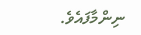ނިންމާފައެވެ.